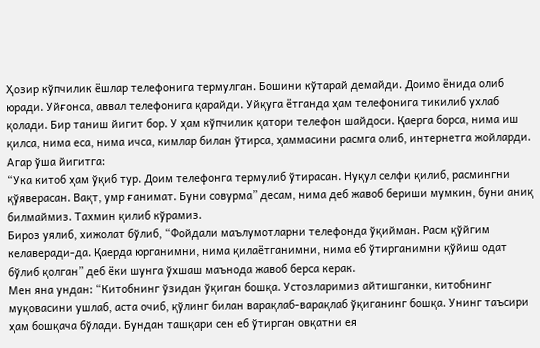Ҳозир кўпчилик ёшлар телефонига термулган. Бошини кўтарай демайди. Доимо ёнида олиб юради. Уйғонса, аввал телефонига қарайди. Уйқуга ётганда ҳам телефонига тикилиб ухлаб қолади. Бир таниш йигит бор. У ҳам кўпчилик қатори телефон шайдоси. Қаерга борса, нима иш қилса, нима еса, нима ичса, кимлар билан ўтирса, ҳаммасини расмга олиб, интернетга жойларди. Агар ўша йигитга:
“Ука китоб ҳам ўқиб тур. Доим телефонга термулиб ўтирасан. Нуқул селфи қилиб, расмингни қўяверасан. Вақт, умр ғанимат. Буни совурма” десам, нима деб жавоб бериши мумкин, буни аниқ билмаймиз. Тахмин қилиб кўрамиз.
Бироз уялиб, хижолат бўлиб, “Фойдали маълумотларни телефонда ўқийман. Расм қўйгим келаверади-да. Қаерда юрганимни, нима қилаётганимни, нима еб ўтирганимни қўйиш одат бўлиб қолган” деб ёки шунга ўхшаш маънода жавоб берса керак.
Мен яна ундан: “Китобнинг ўзидан ўқиган бошқа. Устозларимиз айтишганки, китобнинг муқовасини ушлаб, аста очиб, қўлинг билан варақлаб-варақлаб ўқиганинг бошқа. Унинг таъсири ҳам бошқача бўлади. Бундан ташқари сен еб ўтирган овқатни ея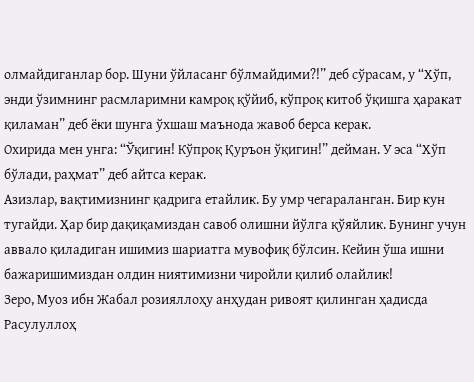олмайдиганлар бор. Шуни ўйласанг бўлмайдими?!” деб сўрасам, у “Хўп, энди ўзимнинг расмларимни камроқ қўйиб, кўпроқ китоб ўқишга ҳаракат қиламан” деб ёки шунга ўхшаш маънода жавоб берса керак.
Охирида мен унга: “Ўқигин! Кўпроқ Қуръон ўқигин!” дейман. У эса “Хўп бўлади, раҳмат” деб айтса керак.
Азизлар, вақтимизнинг қадрига етайлик. Бу умр чегараланган. Бир кун тугайди. Ҳар бир дақиқамиздан савоб олишни йўлга қўяйлик. Бунинг учун аввало қиладиган ишимиз шариатга мувофиқ бўлсин. Кейин ўша ишни бажаришимиздан олдин ниятимизни чиройли қилиб олайлик!
Зеро, Муоз ибн Жабал розияллоҳу анҳудан ривоят қилинган ҳадисда Расулуллоҳ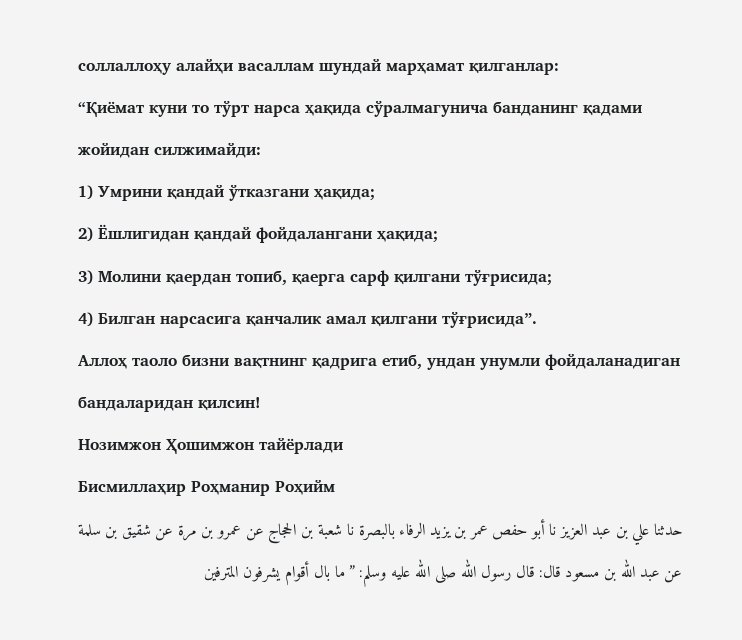соллаллоҳу алайҳи васаллам шундай марҳамат қилганлар:
“Қиёмат куни то тўрт нарса ҳақида сўралмагунича банданинг қадами жойидан силжимайди:
1) Умрини қандай ўтказгани ҳақида;
2) Ёшлигидан қандай фойдалангани ҳақида;
3) Молини қаердан топиб, қаерга сарф қилгани тўғрисида;
4) Билган нарсасига қанчалик амал қилгани тўғрисида”.
Аллоҳ таоло бизни вақтнинг қадрига етиб, ундан унумли фойдаланадиган бандаларидан қилсин!
Нозимжон Ҳошимжон тайёрлади
Бисмиллаҳир Роҳманир Роҳийм
حدثنا علي بن عبد العزيز نا أبو حفص عمر بن يزيد الرفاء بالبصرة نا شعبة بن الحجاج عن عمرو بن مرة عن شقيق بن سلمة عن عبد الله بن مسعود قال: قال رسول الله صلى الله عليه وسلم: ”ما بال أقوام يشرفون المترفين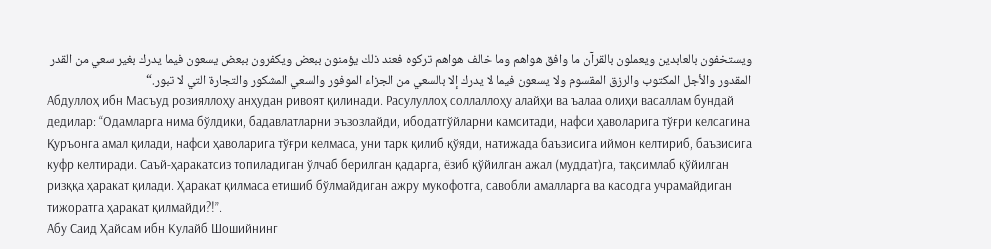ويستخفون بالعابدين ويعملون بالقرآن ما وافق هواهم وما خالف هواهم تركوه فعند ذلك يؤمنون ببعض ويكفرون ببعض يسعون فيما يدرك بغير سعي من القدر المقدور والأجل المكتوب والرزق المقسوم ولا يسعون فيما لا يدرك إلا بالسعي من الجزاء الموفور والسعي المشكور والتجارة التي لا تبور.“
Абдуллоҳ ибн Масъуд розияллоҳу анҳудан ривоят қилинади. Расулуллоҳ соллаллоҳу алайҳи ва ъалаа олиҳи васаллам бундай дедилар: “Одамларга нима бўлдики, бадавлатларни эъзозлайди, ибодатгўйларни камситади, нафси ҳаволарига тўғри келсагина Қуръонга амал қилади, нафси ҳаволарига тўғри келмаса, уни тарк қилиб қўяди, натижада баъзисига иймон келтириб, баъзисига куфр келтиради. Саъй-ҳаракатсиз топиладиган ўлчаб берилган қадарга, ёзиб қўйилган ажал (муддат)га, тақсимлаб қўйилган ризққа ҳаракат қилади. Ҳаракат қилмаса етишиб бўлмайдиган ажру мукофотга, савобли амалларга ва касодга учрамайдиган тижоратга ҳаракат қилмайди?!”.
Абу Саид Ҳайсам ибн Кулайб Шошийнинг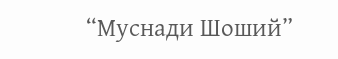“Муснади Шоший”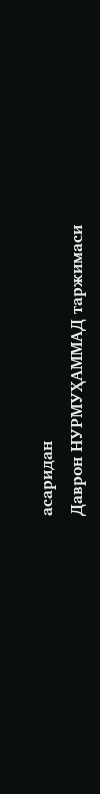асаридан
Даврон НУРМУҲАММАД таржимаси